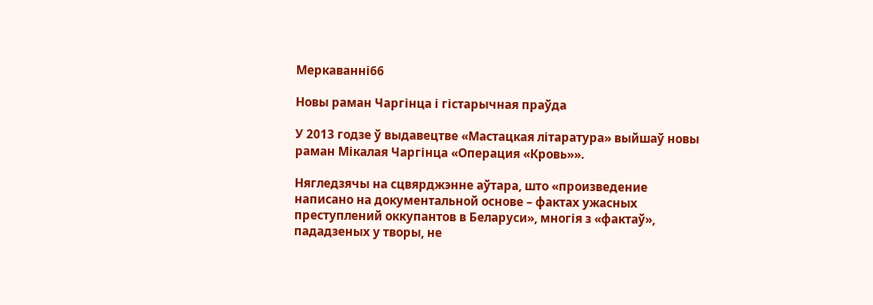Меркаванні66

Новы раман Чаргінца і гістарычная праўда

У 2013 годзе ў выдавецтве «Мастацкая літаратура» выйшаў новы раман Мікалая Чаргінца «Операция «Кровь»».

Нягледзячы на сцвярджэнне аўтара, што «произведение написано на документальной основе – фактах ужасных преступлений оккупантов в Беларуси», многія з «фактаў», пададзеных у творы, не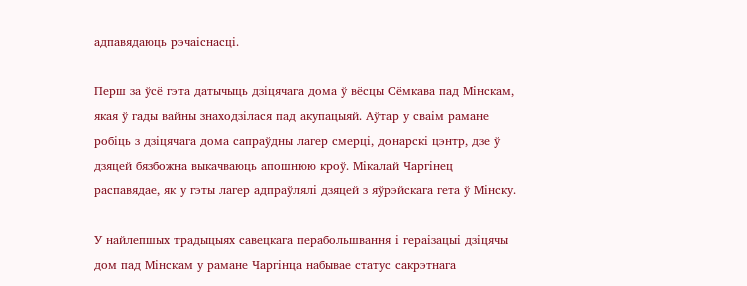адпавядаюць рэчаіснасці.

Перш за ўсё гэта датычыць дзіцячага дома ў вёсцы Сёмкава пад Мінскам, якая ў гады вайны знаходзілася пад акупацыяй. Аўтар у сваім рамане робіць з дзіцячага дома сапраўдны лагер смерці, донарскі цэнтр, дзе ў дзяцей бязбожна выкачваюць апошнюю кроў. Мікалай Чаргінец распавядае, як у гэты лагер адпраўлялі дзяцей з яўрэйскага гета ў Мінску.

У найлепшых традыцыях савецкага перабольшвання і гераізацыі дзіцячы дом пад Мінскам у рамане Чаргінца набывае статус сакрэтнага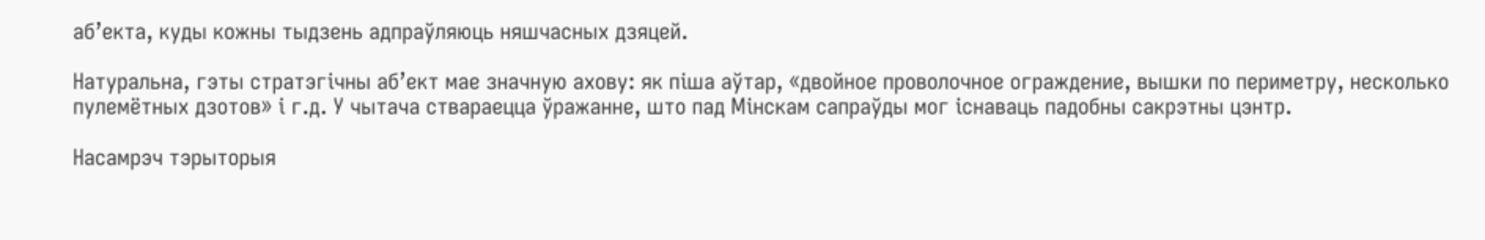аб’екта, куды кожны тыдзень адпраўляюць няшчасных дзяцей.

Натуральна, гэты стратэгічны аб’ект мае значную ахову: як піша аўтар, «двойное проволочное ограждение, вышки по периметру, несколько пулемётных дзотов» і г.д. У чытача ствараецца ўражанне, што пад Мінскам сапраўды мог існаваць падобны сакрэтны цэнтр.

Насамрэч тэрыторыя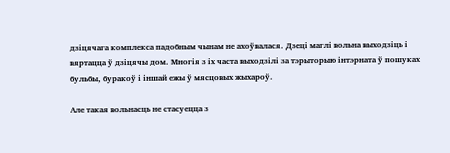дзіцячага комплекса падобным чынам не ахоўвалася. Дзеці маглі вольна выходзіць і вяртацца ў дзіцячы дом. Многія з іх часта выходзілі за тэрыторыю інтэрната ў пошуках бульбы, буракоў і іншай ежы ў мясцовых жыхароў.

Але такая вольнасць не стасуецца з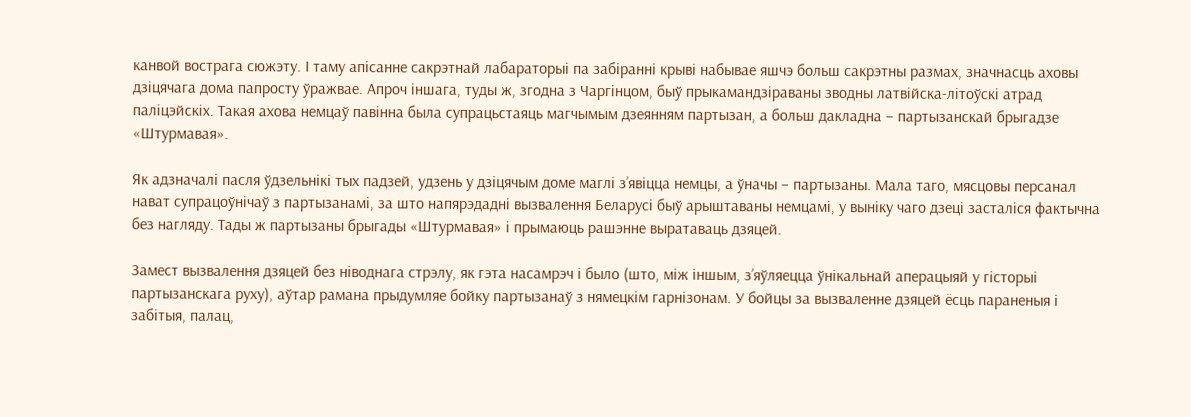канвой вострага сюжэту. І таму апісанне сакрэтнай лабараторыі па забіранні крыві набывае яшчэ больш сакрэтны размах, значнасць аховы дзіцячага дома папросту ўражвае. Апроч іншага, туды ж, згодна з Чаргінцом, быў прыкамандзіраваны зводны латвійска-літоўскі атрад паліцэйскіх. Такая ахова немцаў павінна была супрацьстаяць магчымым дзеянням партызан, а больш дакладна – партызанскай брыгадзе «Штурмавая».

Як адзначалі пасля ўдзельнікі тых падзей, удзень у дзіцячым доме маглі з’явіцца немцы, а ўначы – партызаны. Мала таго, мясцовы персанал нават супрацоўнічаў з партызанамі, за што напярэдадні вызвалення Беларусі быў арыштаваны немцамі, у выніку чаго дзеці засталіся фактычна без нагляду. Тады ж партызаны брыгады «Штурмавая» і прымаюць рашэнне выратаваць дзяцей.

Замест вызвалення дзяцей без ніводнага стрэлу, як гэта насамрэч і было (што, між іншым, з’яўляецца ўнікальнай аперацыяй у гісторыі партызанскага руху), аўтар рамана прыдумляе бойку партызанаў з нямецкім гарнізонам. У бойцы за вызваленне дзяцей ёсць параненыя і забітыя, палац,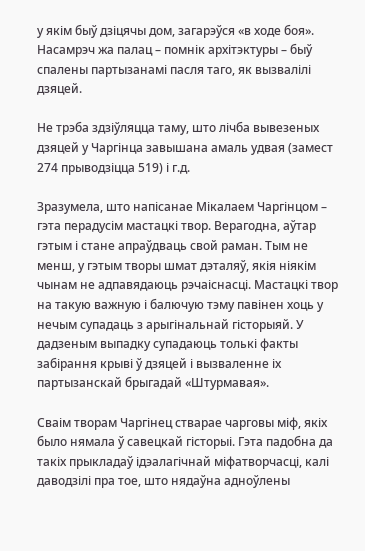у якім быў дзіцячы дом, загарэўся «в ходе боя». Насамрэч жа палац – помнік архітэктуры – быў спалены партызанамі пасля таго, як вызвалілі дзяцей.

Не трэба здзіўляцца таму, што лічба вывезеных дзяцей у Чаргінца завышана амаль удвая (замест 274 прыводзіцца 519) і г.д.

Зразумела, што напісанае Мікалаем Чаргінцом – гэта перадусім мастацкі твор. Верагодна, аўтар гэтым і стане апраўдваць свой раман. Тым не менш, у гэтым творы шмат дэталяў, якія ніякім чынам не адпавядаюць рэчаіснасці. Мастацкі твор на такую важную і балючую тэму павінен хоць у нечым супадаць з арыгінальнай гісторыяй. У дадзеным выпадку супадаюць толькі факты забірання крыві ў дзяцей і вызваленне іх партызанскай брыгадай «Штурмавая».

Сваім творам Чаргінец стварае чарговы міф, якіх было нямала ў савецкай гісторыі. Гэта падобна да такіх прыкладаў ідэалагічнай міфатворчасці, калі даводзілі пра тое, што нядаўна адноўлены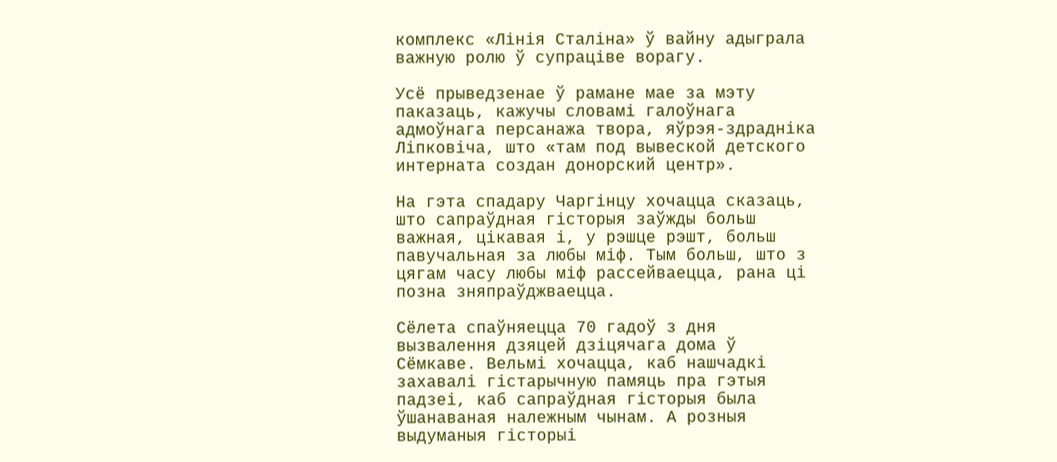комплекс «Лінія Сталіна» ў вайну адыграла важную ролю ў супраціве ворагу.

Усё прыведзенае ў рамане мае за мэту паказаць, кажучы словамі галоўнага адмоўнага персанажа твора, яўрэя-здрадніка Ліпковіча, што «там под вывеской детского интерната создан донорский центр».

На гэта спадару Чаргінцу хочацца сказаць, што сапраўдная гісторыя заўжды больш важная, цікавая і, у рэшце рэшт, больш павучальная за любы міф. Тым больш, што з цягам часу любы міф рассейваецца, рана ці позна зняпраўджваецца.

Сёлета спаўняецца 70 гадоў з дня вызвалення дзяцей дзіцячага дома ў Сёмкаве. Вельмі хочацца, каб нашчадкі захавалі гістарычную памяць пра гэтыя падзеі, каб сапраўдная гісторыя была ўшанаваная належным чынам. А розныя выдуманыя гісторыі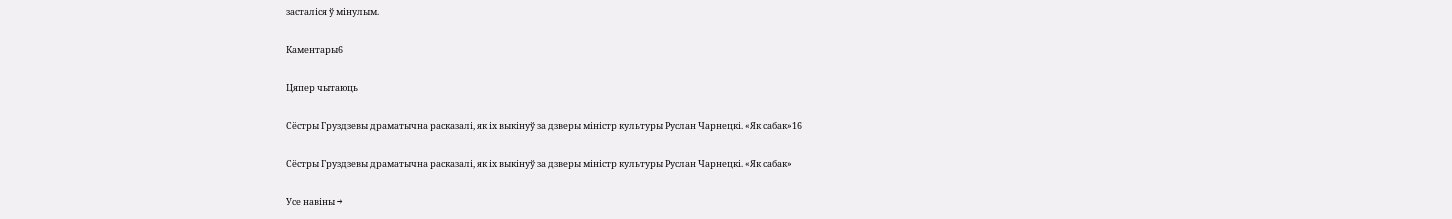засталіся ў мінулым.

Каментары6

Цяпер чытаюць

Сёстры Груздзевы драматычна расказалі, як іх выкінуў за дзверы міністр культуры Руслан Чарнецкі. «Як сабак»16

Сёстры Груздзевы драматычна расказалі, як іх выкінуў за дзверы міністр культуры Руслан Чарнецкі. «Як сабак»

Усе навіны →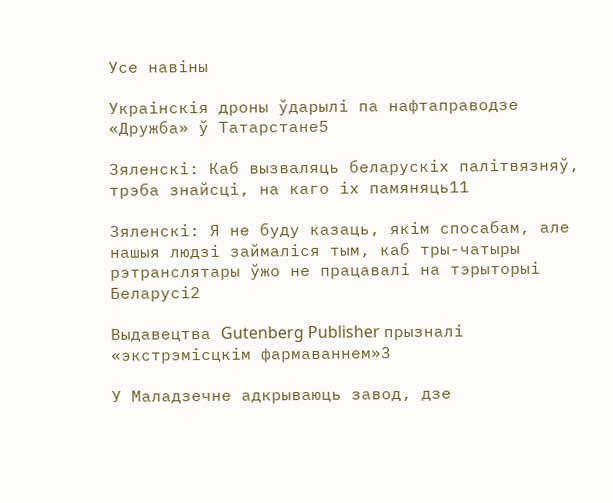Усе навіны

Украінскія дроны ўдарылі па нафтаправодзе «Дружба» ў Татарстане5

Зяленскі: Каб вызваляць беларускіх палітвязняў, трэба знайсці, на каго іх памяняць11

Зяленскі: Я не буду казаць, якім спосабам, але нашыя людзі займаліся тым, каб тры-чатыры рэтранслятары ўжо не працавалі на тэрыторыі Беларусі2

Выдавецтва Gutenberg Publisher прызналі «экстрэмісцкім фармаваннем»3

У Маладзечне адкрываюць завод, дзе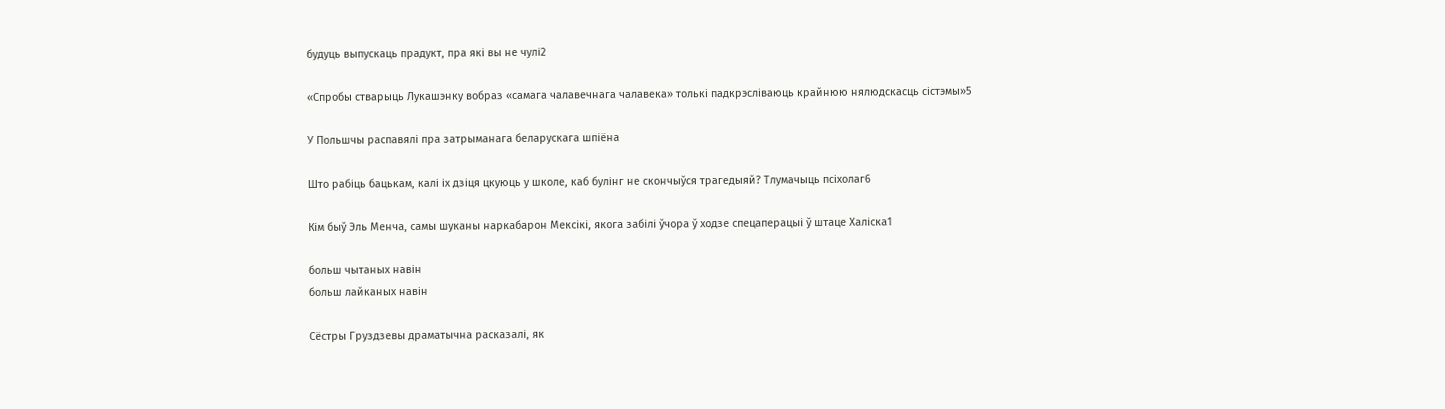будуць выпускаць прадукт, пра які вы не чулі2

«Спробы стварыць Лукашэнку вобраз «самага чалавечнага чалавека» толькі падкрэсліваюць крайнюю нялюдскасць сістэмы»5

У Польшчы распавялі пра затрыманага беларускага шпіёна

Што рабіць бацькам, калі іх дзіця цкуюць у школе, каб булінг не скончыўся трагедыяй? Тлумачыць псіхолаг6

Кім быў Эль Менча, самы шуканы наркабарон Мексікі, якога забілі ўчора ў ходзе спецаперацыі ў штаце Халіска1

больш чытаных навін
больш лайканых навін

Сёстры Груздзевы драматычна расказалі, як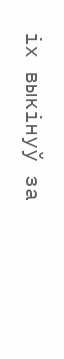іх выкінуў за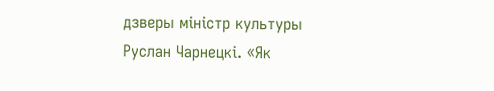дзверы міністр культуры Руслан Чарнецкі. «Як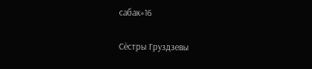сабак»16

Сёстры Груздзевы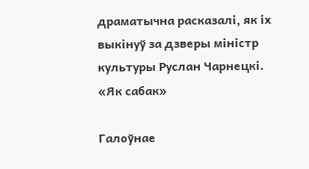драматычна расказалі, як іх выкінуў за дзверы міністр культуры Руслан Чарнецкі. «Як сабак»

Галоўнае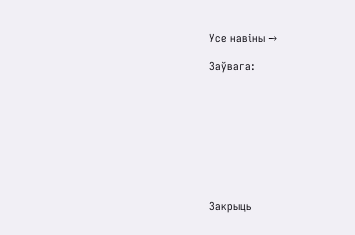Усе навіны →

Заўвага:









Закрыць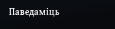Паведаміць